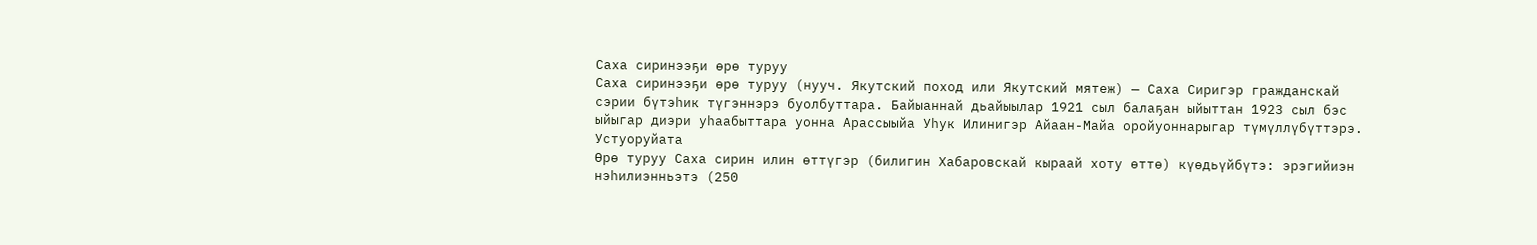Саха сиринээҕи өрө туруу
Саха сиринээҕи өрө туруу (нууч. Якутский поход или Якутский мятеж) — Саха Сиригэр гражданскай сэрии бүтэһик түгэннэрэ буолбуттара. Байыаннай дьайыылар 1921 сыл балаҕан ыйыттан 1923 сыл бэс ыйыгар диэри уһаабыттара уонна Арассыыйа Уһук Илинигэр Айаан-Майа оройуоннарыгар түмүллүбүттэрэ.
Устуоруйата
Өрө туруу Саха сирин илин өттүгэр (билигин Хабаровскай кыраай хоту өттө) күөдьүйбүтэ: эрэгийиэн нэһилиэнньэтэ (250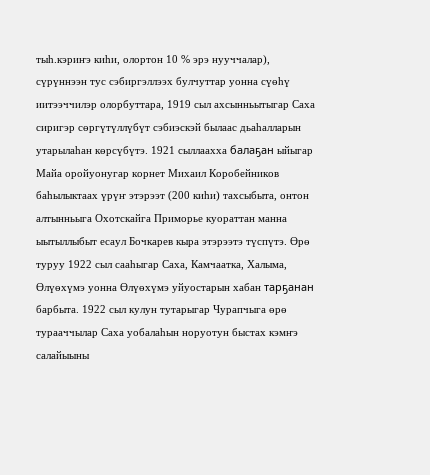тыһ.кэриҥэ киһи, олортон 10 % эрэ нууччалар), сүрүннээн тус сэбиргэллээх булчуттар уонна сүөһү иитээччилэр олорбуттара, 1919 сыл ахсынньытыгар Саха сиригэр сөргүтүллүбүт сэбиэскэй былаас дьаһалларын утарылаһан көрсүбүтэ. 1921 сыллаахха балаҕан ыйыгар Майа оройуонугар корнет Михаил Коробейников баһылыктаах үрүҥ этэрээт (200 киһи) тахсыбыта, онтон алтынньыга Охотскайга Приморье куораттан манна ыытыллыбыт есаул Бочкарев кыра этэрээтэ түспүтэ. Өрө туруу 1922 сыл сааһыгар Саха, Камчаатка, Халыма, Өлүөхүмэ уонна Өлүөхүмэ уйуостарын хабан тарҕанан барбыта. 1922 сыл кулун тутарыгар Чурапчыга өрө турааччылар Саха уобалаһын норуотун быстах кэмҥэ салайыыны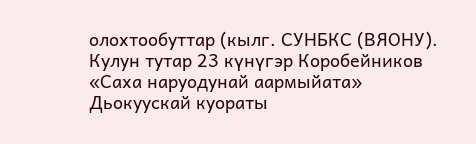олохтообуттар (кылг. СУНБКС (ВЯОНУ). Кулун тутар 23 күнүгэр Коробейников «Саха наруодунай аармыйата» Дьокуускай куораты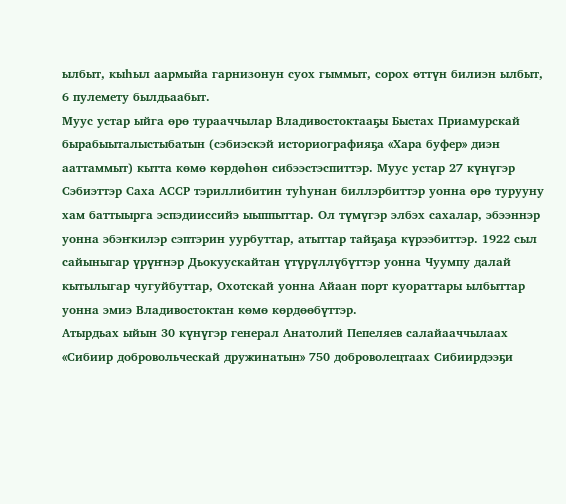ылбыт, кыһыл аармыйа гарнизонун суох гыммыт, сорох өттүн билиэн ылбыт, 6 пулемету былдьаабыт.
Муус устар ыйга өрө турааччылар Владивостоктааҕы Быстах Приамурскай бырабыыталыстыбатын (сэбиэскэй историографияҕа «Хара буфер» диэн ааттаммыт) кытта көмө көрдөһөн сибээстэспиттэр. Муус устар 27 күнүгэр Сэбиэттэр Саха АССР тэриллибитин туһунан биллэрбиттэр уонна өрө турууну хам баттыырга эспэдииссийэ ыыппыттар. Ол түмүгэр элбэх сахалар, эбээннэр уонна эбэҥкилэр сэптэрин уурбуттар, атыттар тайҕаҕа күрээбиттэр. 1922 сыл сайыныгар үрүҥнэр Дьокуускайтан үтүрүллүбүттэр уонна Чуумпу далай кытылыгар чугуйбуттар, Охотскай уонна Айаан порт куораттары ылбыттар уонна эмиэ Владивостоктан көмө көрдөөбүттэр.
Атырдьах ыйын 30 күнүгэр генерал Анатолий Пепеляев салайааччылаах «Сибиир добровольческай дружинатын» 750 доброволецтаах Сибиирдээҕи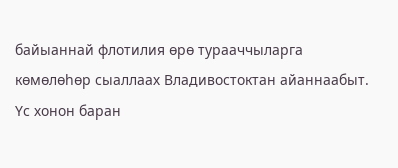байыаннай флотилия өрө турааччыларга көмөлөһөр сыаллаах Владивостоктан айаннаабыт. Үс хонон баран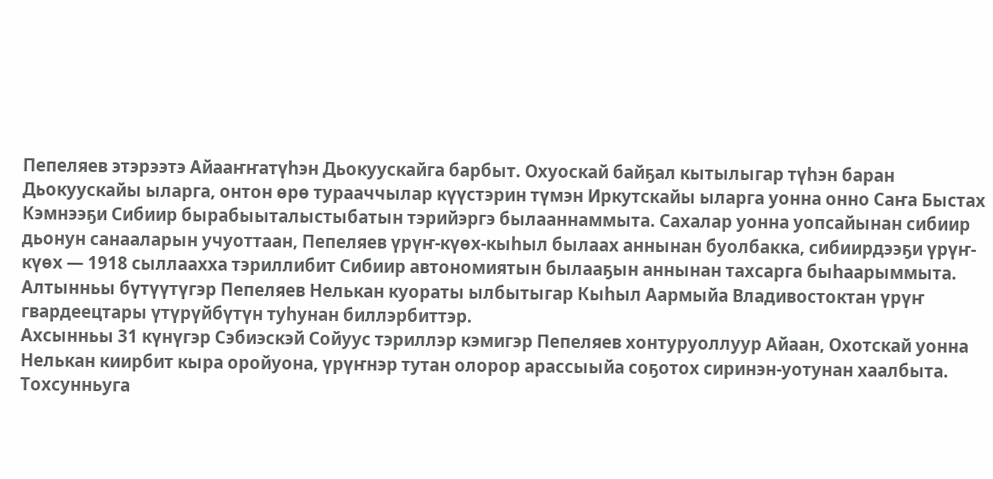Пепеляев этэрээтэ Айааҥҥатүһэн Дьокуускайга барбыт. Охуоскай байҕал кытылыгар түһэн баран Дьокуускайы ыларга, онтон өрө турааччылар күүстэрин түмэн Иркутскайы ыларга уонна онно Саҥа Быстах Кэмнээҕи Сибиир бырабыыталыстыбатын тэрийэргэ былааннаммыта. Сахалар уонна уопсайынан сибиир дьонун санааларын учуоттаан, Пепеляев үрүҥ-күөх-кыһыл былаах аннынан буолбакка, сибиирдээҕи үрүҥ-күөх — 1918 сыллаахха тэриллибит Сибиир автономиятын былааҕын аннынан тахсарга быһаарыммыта. Алтынньы бүтүүтүгэр Пепеляев Нелькан куораты ылбытыгар Кыһыл Аармыйа Владивостоктан үрүҥ гвардеецтары үтүрүйбүтүн туһунан биллэрбиттэр.
Ахсынньы 31 күнүгэр Сэбиэскэй Сойуус тэриллэр кэмигэр Пепеляев хонтуруоллуур Айаан, Охотскай уонна Нелькан киирбит кыра оройуона, үрүҥнэр тутан олорор арассыыйа соҕотох сиринэн-уотунан хаалбыта.
Тохсунньуга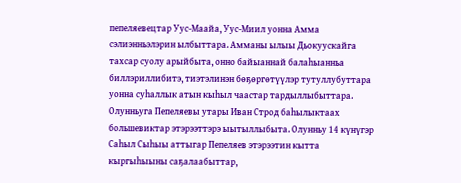пепеляевецтар Уус-Маайа, Уус-Миил уонна Амма сэлиэнньэлэрин ылбыттара. Амманы ылыы Дьокуускайга тахсар суолу арыйбыта, онно байыаннай балаһыанньа биллэриллибитэ, тиэтэлинэн бөҕөргөтүүлэр тутуллубуттара уонна суһаллык атын кыһыл чаастар тардыллыбыттара.
Олунньуга Пепеляевы утары Иван Строд баһылыктаах большевиктар этэрээттэрэ ыытыллыбыта. Олунньу 14 күнүгэр Саһыл Сыһыы аттыгар Пепеляев этэрээтин кытта кыргыһыыны саҕалаабыттар,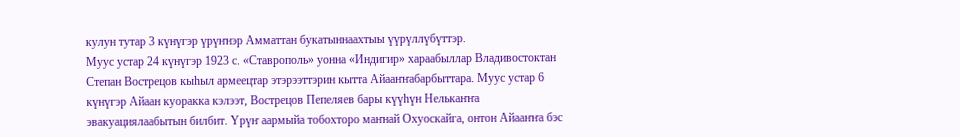кулун тутар 3 күнүгэр үрүҥнэр Амматтан букатыннаахтыы үүрүллүбүттэр.
Муус устар 24 күнүгэр 1923 с. «Ставрополь» уонна «Индигир» хараабыллар Владивостоктан Степан Вострецов кыһыл армеецтар этэрээттэрин кытта Айааҥҥабарбыттара. Муус устар 6 күнүгэр Айаан куоракка кэлээт, Вострецов Пепеляев бары күүһүн Нелькаҥҥа эвакуациялаабытын билбит. Үрүҥ аармыйа тобохторо маҥнай Охуоскайга, онтон Айааҥҥа бэс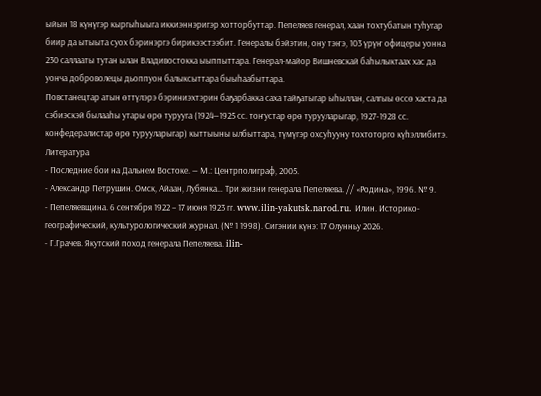ыйын 18 күнүгэр кыргыһыыга иккиэннэригэр хотторбуттар. Пепеляев генерал, хаан тохтубатын туһугар биир да ытыыта суох бэринэргэ бирикээстээбит. Генералы бэйэтин, ону тэҥэ, 103 үрүҥ офицеры уонна 230 саллааты тутан ылан Владивостокка ыыппыттара. Генерал-майор Вишневскай баһылыктаах хас да уонча доброволецы дьоппуон балыксыттара быыһаабыттара.
Повстанецтар атын өттүлэрэ бэриниэхтэрин баҕарбакка саха тайҕатыгар ыһыллан, салгыы өссө хаста да сэбиэскэй былааһы утары өрө турууга (1924—1925 сс. тоҥустар өрө турууларыгар, 1927-1928 сс. конфедералистар өрө турууларыгар) кыттыыны ылбыттара, түмүгэр охсуһууну тохтоторго күһэллибитэ.
Литература
- Последние бои на Дальнем Востоке. — М.: Центрполиграф, 2005.
- Александр Петрушин. Омск, Айаан, Лубянка… Три жизни генерала Пепеляева. // «Родина», 1996. № 9.
- Пепеляевщина. 6 сентября 1922 – 17 июня 1923 гг. www.ilin-yakutsk.narod.ru. Илин. Историко-географический, культурологический журнал. (№ 1 1998). Сигэнии күнэ: 17 Олунньу 2026.
- Г.Грачев. Якутский поход генерала Пепеляева. ilin-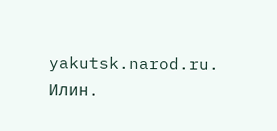yakutsk.narod.ru. Илин.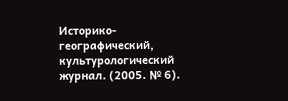Историко-географический, культурологический журнал. (2005. № 6).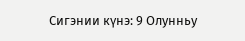Сигэнии күнэ: 9 Олунньу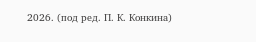2026. (под ред. П. К. Конкина)